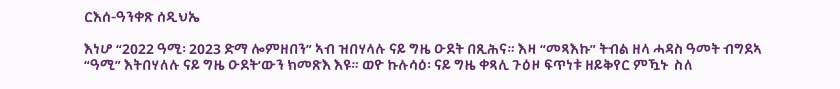ርእሰ-ዓንቀጽ ሰዲህኤ

እነሆ “2022 ዓሚ፡ 2023 ድማ ሎምዘበን” ኣብ ዝበሃላሉ ናይ ግዜ ዑደት በጺሕና። እዛ “መጻእኩ” ትብል ዘላ ሓዳስ ዓመት ብግደኣ “ዓሚ” እትበሃለሉ ናይ ግዜ ዑደት’ውን ክመጽእ እዩ። ወዮ ኩሉሳዕ፡ ናይ ግዜ ቀጻሊ ጉዕዞ ፍጥነቱ ዘይቅየር ምዃኑ  ስለ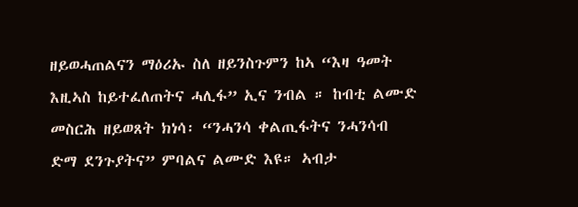ዘይወሓጠልናን ማዕሪኡ ስለ ዘይንስጉምን ከኣ “እዛ ዓመት እዚኣስ ከይተፈለጠትና ሓሊፋ” ኢና ንብል ። ከብቲ ልሙድ መስርሕ ዘይወጸት ክነሳ፡ “ንሓንሳ ቀልጢፋትና ንሓንሳብ ድማ ደንጉያትና” ምባልና ልሙድ እዩ። ኣብታ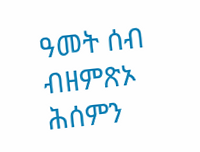ዓመት ሰብ ብዘምጽኦ ሕሰምን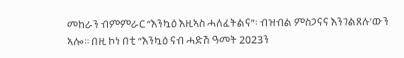መከራን ብምምራር “እንኳዕ እዚኣስ ሓለፈትልና”፡ ብዝብል ምስጋናና እንገልጸሉ’ውን ኣሎ። በዚ ኮነ በቲ “እንኳዕ ናብ ሓድሽ ዓመት 2023ን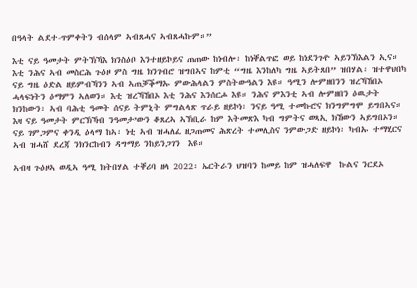በዓላት ልደተ-ጥምቀትን ብሰላም ኣብጸሓና ኣብጸሓኩም።”

እቲ ናይ ዓመታት ምትኽኻእ ክንስዕቦ እንተዘይኮይና ጠጠው ከነብሎ፡ ከነቐልጥፎ ወይ ከነደንጉዮ ኣይንኽእልን ኢና። እቲ ንሕና ኣብ መስርሕ ጉዕዞ ምስ ግዜ ክንገብሮ ዝግበኣና ከምቲ “ግዜ እንከለካ ግዜ ኣይትጸበ” ዝበሃል፡ ዝተዋህበካ ናይ ግዜ ዕድል ዘይምብኻንን ኣብ ኣጠቓቕማኡ ምውሕላልን ምስትውዓልን እዩ። ዓሚን ሎምዘበንን ዝረኻኸበኦ ሓላፍነትን ዕማምን ኣለወን። እቲ ዝረኻኸበኦ እቲ ንሕና እንሰርሖ እዩ። ንሕና ምእንቲ ኣብ ሎምዘበን ዕዉታት ክንከውን፡ ኣብ ባሕቲ ዓመት ሰናይ ትምኒት ምግልላጽ ጥራይ ዘይኮነ፡ ንናይ ዓሚ ተመኩሮና ክንግምግሞ ይግበኣና። እዛ ናይ ዓመታት ምርኽኻብ ንዓመታ’ውን ቆጸረኣ ኣኽቢራ ከም እትመጽእ ካብ ግምትና ወጻኢ ክኸውን ኣይግበኦን። ናይ ገምጋምና ቀንዲ ዕላማ ከኣ፡ ነቲ ኣብ ዝሓለፈ ዘጋጠመና ሕጽረት ተመሊስና ንምውጋድ ዘይኮነ፡ ካብኡ ተማሂርና ኣብ ዝሓሸ ደረጃ ንክንርከብን ዳግማይ ንከይንጋገን  እዩ።

ኣብዛ ጉዕዞኣ ወዲኣ ዓሚ ክትበሃል ተቐሪባ ዘላ 2022፡ ኤርትራን ህዝባን ከመይ ከም ዝሓለፍዋ  ኩልና ንርደኦ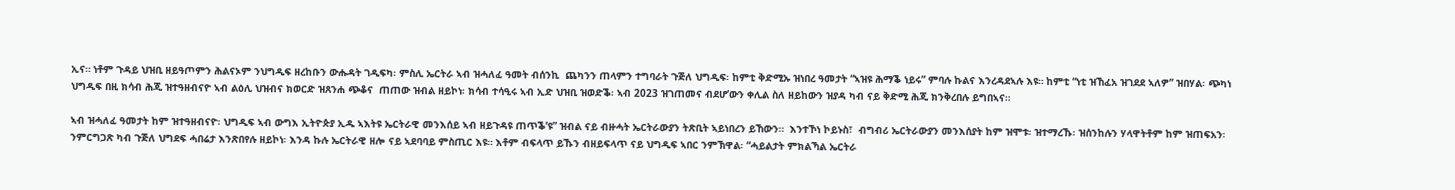ኢና። ነቶም ጉዳይ ህዝቢ ዘይዓጦምን ሕልናኦም ንህግዲፍ ዘረከቡን ውሑዳት ገዲፍካ፡ ምስሊ ኤርትራ ኣብ ዝሓለፈ ዓመት ብሰንኪ  ጨካንን ጠላምን ተግባራት ጉጅለ ህግዲፍ፡ ከምቲ ቅድሚኡ ዝነበረ ዓመታት “ኣዝዩ ሕማቕ ነይሩ” ምባሉ ኩልና እንረዳደኣሉ እዩ። ከምቲ “ነቲ ዝኸፈአ ዝገደደ ኣለዎ” ዝበሃል፡ ጭካነ ህግዲፍ በዚ ክሳብ ሕጂ ዝተዓዘብናዮ ኣብ ልዕሊ ህዝብና ክወርድ ዝጸንሐ ጭቆና  ጠጠው ዝብል ዘይኮነ፡ ክሳብ ተሳዒሩ ኣብ ኢድ ህዝቢ ዝወድቕ፡ ኣብ 2023 ዝገጠመና ብደሆ’ውን ቀሊል ስለ ዘይከውን ዝያዳ ካብ ናይ ቅድሚ ሕጂ ክንቅረበሉ ይግበኣና።

ኣብ ዝሓለፈ ዓመታት ከም ዝተዓዘብናዮ፡ ህግዲፍ ኣብ ውግእ ኢትዮጵያ ኢዱ ኣእትዩ ኤርትራዊ መንእሰይ ኣብ ዘይጉዳዩ ጠጥቕ’ዩ” ዝብል ናይ ብዙሓት ኤርትራውያን ትጽቢት ኣይነበረን ይኸውን።  እንተኾነ ኮይኑስ፣  ብግብሪ ኤርትራውያን መንእሰያት ከም ዝሞቱ፡ ዝተማረኹ፡ ዝሰንከሉን ሃላዋትቶም ከም ዝጠፍአን፡ ንምርግጋጽ ካብ ጉጅለ ህግደፍ ሓበሬታ እንጽበየሉ ዘይኮነ፡ እንዳ ኩሉ ኤርትራዊ ዘሎ ናይ ኣደባባይ ምስጢር እዩ። እቶም ብፍላጥ ይኹን ብዘይፍላጥ ናይ ህግዲፍ ኣበር ንምኽዋል፡ “ሓይልታት ምክልኻል ኤርትራ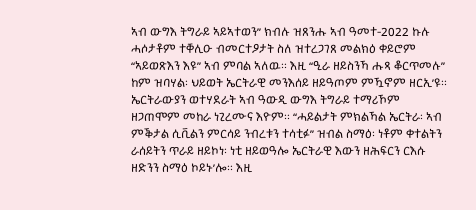ኣብ ውግእ ትግራይ ኣይኣተወን” ክብሉ ዝጸንሑ ኣብ ዓመተ-2022 ኩሉ ሓሶታቶም ተቐሊዑ ብመርተዖታት ስለ ዝተረጋገጸ መልክዕ ቀይሮም “ኣይወጽእን እዩ” ኣብ ምባል ኣለዉ። እዚ “ዒራ ዘይስንኻ ሑጻ ቆርጥመሉ” ከም ዝባሃል፡ ህይወት ኤርትራዊ መንእሰይ ዘይዓጦም ምዃኖም ዘርኢ’ዩ። ኤርትራውያን ወተሃደራት ኣብ ዓውዲ ውግእ ትግራይ ተማሪኾም ዘጋጠሞም መከራ ነጊረሙና እዮም። “ሓይልታት ምክልኻል ኤርትራ፡ ኣብ ምቕታል ሲቪልን ምርሳይ ንብረቱን ተሳቲፉ” ዝብል ስማዕ፡ ነቶም ቀተልትን ራሰይትን ጥራይ ዘይኮነ፡ ነቲ ዘይወዓሎ ኤርትራዊ እውን ዘሕፍርን ርእሱ ዘድንን ስማዕ ኮይኑ’ሎ። እዚ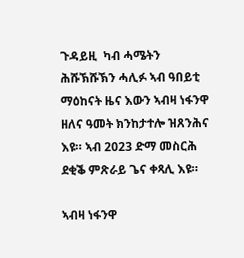ጉዳይዚ  ካብ ሓሜትን ሕሹኽሹኽን ሓሊፉ ኣብ ዓበይቲ ማዕከናት ዜና እውን ኣብዛ ነፋንዋ ዘለና ዓመት ክንከታተሎ ዝጸንሕና እዩ። ኣብ 2023 ድማ መስርሕ ደቂቕ ምጽራይ ጌና ቀጻሊ እዩ።

ኣብዛ ነፋንዋ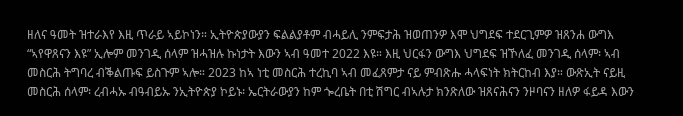ዘለና ዓመት ዝተራእየ እዚ ጥራይ ኣይኮነን። ኢትዮጵያውያን ፍልልያቶም ብሓይሊ ንምፍታሕ ዝወጠንዎ እሞ ህግደፍ ተደርጊምዎ ዝጸንሐ ውግእ “ኣየዋጸናን እዩ” ኢሎም መንገዲ ሰላም ዝሓዝሉ ኩነታት እውን ኣብ ዓመተ 2022 እዩ። እዚ ህርፋን ውግእ ህግደፍ ዝኾለፈ መንገዲ ሰላም፡ ኣብ መስርሕ ትግባረ ብቕልጡፍ ይስጉም ኣሎ። 2023 ከኣ ነቲ መስርሕ ተረኪባ ኣብ መፈጸምታ ናይ ምብጽሑ ሓላፍነት ክትርከብ እያ። ውጽኢት ናይዚ መስርሕ ሰላም፡ ረብሓኡ ብዓብይኡ ንኢትዮጵያ ኮይኑ፡ ኤርትራውያን ከም ጐረቤት በቲ ሽግር ብኣሉታ ክንጽለው ዝጸናሕናን ንዞባናን ዘለዎ ፋይዳ እውን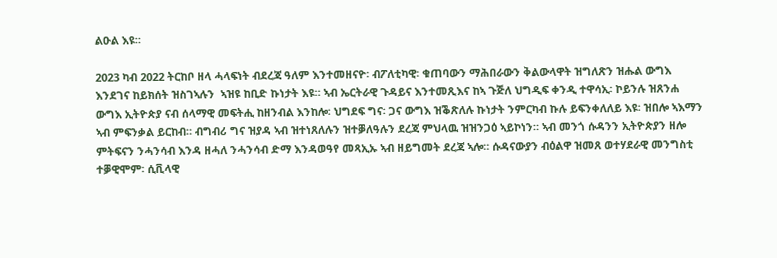ልዑል እዩ።

2023 ካብ 2022 ትርከቦ ዘላ ሓላፍነት ብደረጃ ዓለም እንተመዘናዮ፡ ብፖለቲካዊ፡ ቁጠባውን ማሕበራውን ቅልውላዋት ዝግለጽን ዝሑል ውግእ እንደገና ከይክሰት ዝስገኣሉን  ኣዝዩ ከቢድ ኩነታት እዩ። ኣብ ኤርትራዊ ጉዳይና እንተመጺእና ከኣ ጉጅለ ህግዲፍ ቀንዲ ተዋሳኢ፡ ኮይንሉ ዝጸንሐ ውግእ ኢትዮጵያ ናብ ሰላማዊ መፍትሒ ከዘንብል እንከሎ፡ ህግደፍ ግና፡ ጋና ውግእ ዝቕጽለሉ ኩነታት ንምርካብ ኩሉ ይፍንቀለለይ እዩ፡ ዝበሎ ኣእማን ኣብ ምፍንቃል ይርከብ። ብግብሪ ግና ዝያዳ ኣብ ዝተነጸለሉን ዝተቓለዓሉን ደረጃ ምህላዉ ዝዝንጋዕ ኣይኮነን። ኣብ መንጎ ሱዳንን ኢትዮጵያን ዘሎ ምትፍናን ንሓንሳብ እንዳ ዘሓለ ንሓንሳብ ድማ እንዳወዓየ መጻኢኡ ኣብ ዘይግመት ደረጃ ኣሎ። ሱዳናውያን ብዕልዋ ዝመጸ ወተሃደራዊ መንግስቲ ተቓዊሞም፡ ሲቪላዊ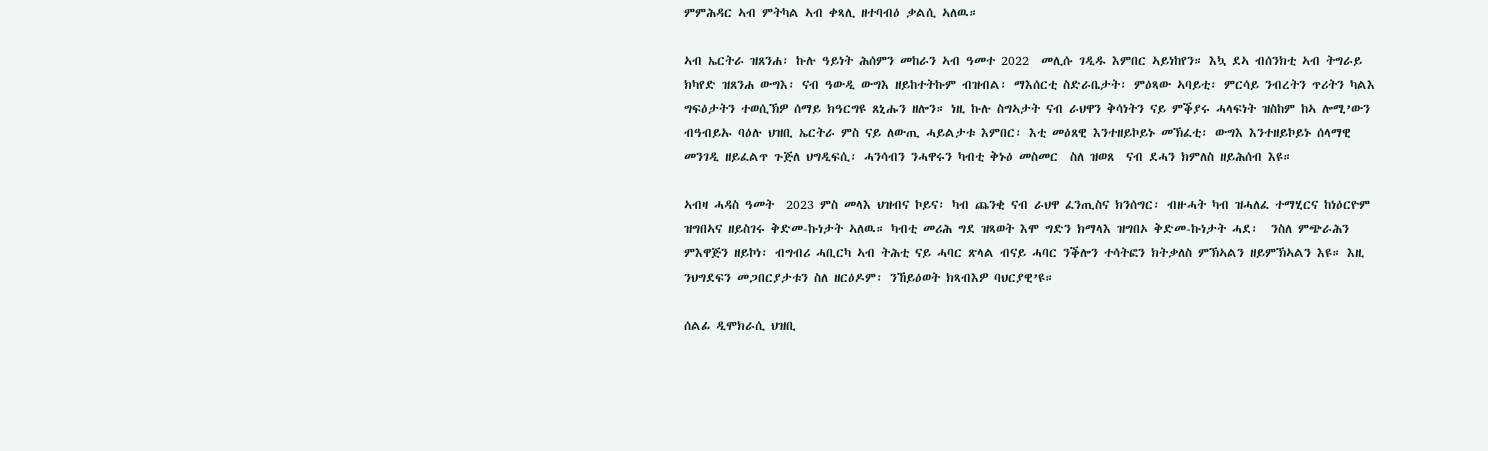ምምሕዳር ኣብ ምትካል ኣብ ቀጻሊ ዘተባብዕ ቃልሲ ኣለዉ።

ኣብ ኤርትራ ዝጸንሐ፡ ኩሉ ዓይነት ሕሰምን መከራን ኣብ ዓመተ 2022  መሊሱ ገዲዱ እምበር ኣይነከየን። እኳ ደኣ ብሰንክቲ ኣብ ትግራይ ክካየድ ዝጸንሐ ውግእ፡ ናብ ዓውዲ ውግእ ዘይከተትኩም ብዝብል፡ ማእሰርቲ ስድራቤታት፡ ምዕጻው ኣባይቲ፡ ምርሳይ ንብረትን ጥሪትን ካልእ ግፍዕታትን ተወሲኽዎ ሰማይ ክዓርግዩ ጸኒሑን ዘሎን። ነዚ ኩሉ ስግኣታት ናብ ራህዋን ቅሳነትን ናይ ምቕያሩ ሓላፍነት ዝስከም ከኣ ሎሚ’ውን ብዓብይኡ ባዕሉ ህዝቢ ኤርትራ ምስ ናይ ለውጢ ሓይልታቱ እምበር፡ እቲ መዕጸዊ እንተዘይኮይኑ መኽፈቲ፡ ውግእ እንተዘይኮይኑ ሰላማዊ መንገዲ ዘይፈልጥ ጉጅለ ህግዲፍሲ፡ ሓንሳብን ንሓዋሩን ካብቲ ቅኑዕ መስመር  ስለ ዝወጸ  ናብ ደሓን ክምለስ ዘይሕሰብ እዩ።

ኣብዛ ሓዳስ ዓመት  2023 ምስ መላእ ህዝብና ኮይና፡ ካብ ጨንቂ ናብ ራህዋ ፈንጢስና ክንሰግር፡ ብዙሓት ካብ ዝሓለፈ ተማሂርና ከነዕርዮም ዝግበኣና ዘይስገሩ ቅድመ-ኩነታት ኣለዉ። ካብቲ መሪሕ ግደ ዝጻወት እሞ ግድን ክማላእ ዝግበኦ ቅድመ-ኩነታት ሓደ፡  ንስለ ምጭራሕን ምእዋጅን ዘይኮነ፡ ብግብሪ ሓቢርካ ኣብ ትሕቲ ናይ ሓባር ጽላል ብናይ ሓባር ንቕሎን ተሳትፎን ክትቃለስ ምኽኣልን ዘይምኽኣልን እዩ። እዚ ንህግደፍን መጋበርያታቱን ስለ ዘርዕዶም፡ ንኸይዕወት ክጻብእዎ ባህርያዊ’ዩ።

ሰልፊ ዲሞክራሲ ህዝቢ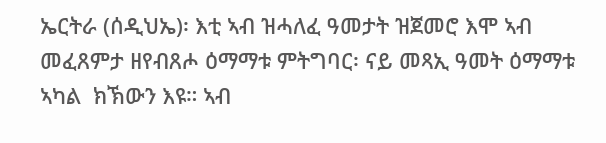ኤርትራ (ሰዲህኤ)፡ እቲ ኣብ ዝሓለፈ ዓመታት ዝጀመሮ እሞ ኣብ መፈጸምታ ዘየብጸሖ ዕማማቱ ምትግባር፡ ናይ መጻኢ ዓመት ዕማማቱ ኣካል  ክኽውን እዩ። ኣብ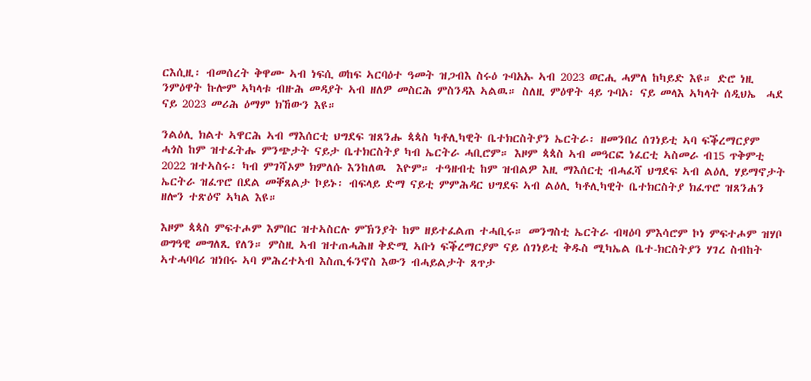ርእሲዚ፡ ብመሰረት ቅዋሙ ኣብ ነፍሲ ወከፍ ኣርባዕተ ዓመት ዝጋብእ ስሩዕ ጉባአኡ ኣብ 2023 ወርሒ ሓምለ ከካይድ እዩ። ድሮ ነዚ ንምዕዋት ኩሎም ኣካላቱ ብዙሕ መዳያት ኣብ ዘለዎ መስርሕ ምስንዳእ ኣልዉ። ስለዚ ምዕዋት 4ይ ጉባአ፡ ናይ መላእ ኣካላት ሰዲህኤ  ሓደ ናይ 2023 መሪሕ ዕማም ክኸውን እዩ።

ንልዕሊ ክልተ ኣዋርሕ ኣብ ማእሰርቲ ህግደፍ ዝጸንሑ ጳጳስ ካቶሊካዊት ቤተክርስትያን ኤርትራ፡ ዘመንበረ ሰገነይቲ ኣባ ፍቕረማርያም ሓጎስ ከም ዝተፈትሑ ምንጭታት ናይታ ቤተክርስትያ ካብ ኤርትራ ሓቢሮም። እዞም ጳጳስ ኣብ መዓርፎ ነፈርቲ ኣስመራ ብ15 ጥቅምቲ 2022 ዝተኣስሩ፡ ካብ ምገሻኦም ክምለሱ እንከለዉ  እዮም። ተዓዘብቲ ከም ዝብልዎ እዚ ማእሰርቲ ብሓፈሻ ህግደፍ ኣብ ልዕሊ ሃይማኖታት ኤርትራ ዝፈጥሮ በደል መቐጸልታ ኮይኑ፡ ብፍላይ ድማ ናይቲ ምምሕዳር ህግደፍ ኣብ ልዕሊ ካቶሊካዊት ቤተክርስትያ ክፈጥሮ ዝጸንሐን ዘሎን ተጽዕኖ ኣካል እዩ።

እዞም ጳጳስ ምፍተሖም እምበር ዝተኣስርሉ ምኽንያት ከም ዘይተፈልጠ ተሓቢሩ። መንግስቲ ኤርትራ ብዛዕባ ምእሳሮም ኮነ ምፍተሖም ዝሃቦ ወግዓዊ መግለጺ የለን። ምስዚ ኣብ ዝተጠሓሕዘ ቅድሚ ኣቡነ ፍቕረማርያም ናይ ሰገነይቲ ቅዱስ ሚካኤል ቤተ-ክርስትያን ሃገረ ስብከት ኣተሓባባሪ ዝነበሩ ኣባ ምሕረተኣብ እስጢፋንኖስ እውን ብሓይልታት ጸጥታ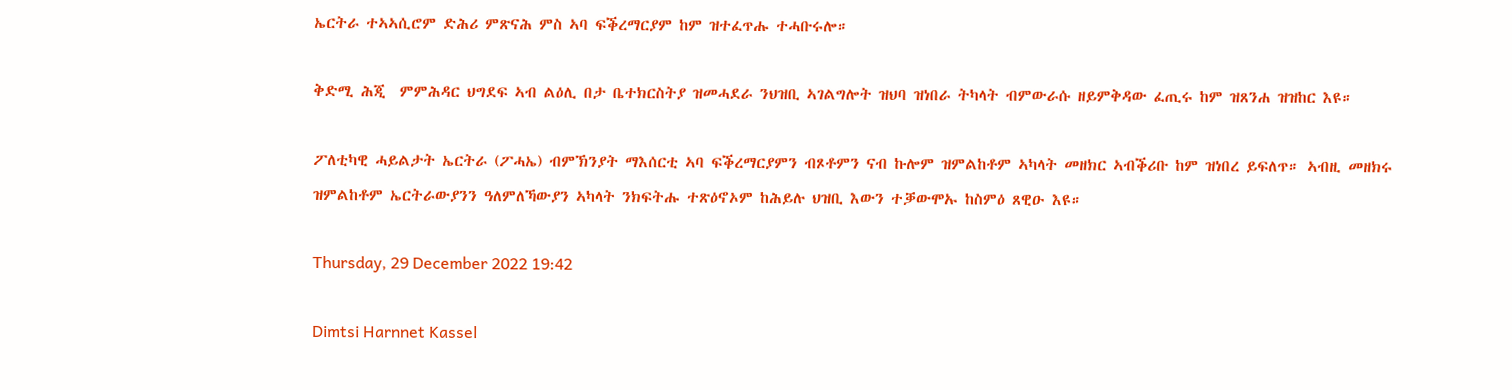ኤርትራ ተኣኣሲሮም ድሕሪ ምጽናሕ ምስ ኣባ ፍቕረማርያም ከም ዝተፈጥሑ ተሓቡሩሎ።

ቅድሚ ሕጂ  ምምሕዳር ህግደፍ ኣብ ልዕሊ በታ ቤተክርስትያ ዝመሓደራ ንህዝቢ ኣገልግሎት ዝህባ ዝነበራ ትካላት ብምውራሱ ዘይምቅዳው ፈጢሩ ከም ዝጸንሐ ዝዝከር እዩ።

ፖለቲካዊ ሓይልታት ኤርትራ (ፖሓኤ) ብምኽንያት ማእሰርቲ ኣባ ፍቕረማርያምን ብጾቶምን ናብ ኩሎም ዝምልከቶም ኣካላት መዘክር ኣብቕሪቡ ከም ዝነበረ ይፍለጥ። ኣብዚ መዘክሩ ዝምልከቶም ኤርትራውያንን ዓለምለኻውያን ኣካላት ንክፍትሑ ተጽዕኖኦም ከሕይሉ ህዝቢ እውን ተቓውሞኡ ከስምዕ ጸዊዑ እዩ።

Thursday, 29 December 2022 19:42

Dimtsi Harnnet Kassel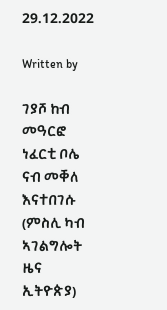29.12.2022

Written by

ገያሾ ከብ መዓርፎ ነፈርቲ ቦሌ ናብ መቐለ እናተበገሱ (ምስሊ ካብ ኣገልግሎት ዜና ኢትዮጵያ)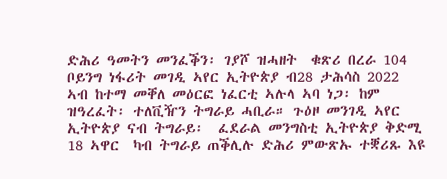ድሕሪ ዓመትን መንፈቕን፡ ገያሾ ዝሓዘት  ቁጽሪ በረራ 104 ቦይንግ ነፋሪት መገዲ ኣየር ኢትዮጵያ ብ28 ታሕሳስ 2022 ኣብ ከተማ መቐለ መዕርፎ ነፈርቲ ኣሉላ ኣባ ነጋ፡ ከም ዝዓረፈት፡ ተለቪዥን ትግራይ ሓቢራ። ጉዕዞ መንገዲ ኣየር ኢትዮጵያ ናብ ትግራይ፡  ፈደራል መንግስቲ ኢትዮጵያ ቅድሚ 18 ኣዋር  ካብ ትግራይ ጠቕሊሉ ድሕሪ ምውጽኡ ተቛሪጹ እዩ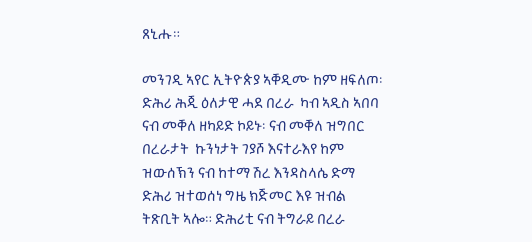ጸኒሑ።

መንገዲ ኣየር ኢትዮጵያ ኣቐዲሙ ከም ዘፍለጦ፡ ድሕሪ ሕጂ ዕለታዊ ሓደ በረራ  ካብ ኣዲስ ኣበባ ናብ መቐለ ዘካይድ ኮይኑ፡ ናብ መቐለ ዝግበር በረራታት  ኩንነታት ገያሾ እናተራእየ ከም ዝውሰኽን ናብ ከተማ ሽረ እንዳስላሴ ድማ ድሕሪ ዝተወሰነ ግዜ ክጅመር እዩ ዝብል ትጽቢት ኣሎ። ድሕሪቲ ናብ ትግራይ በረራ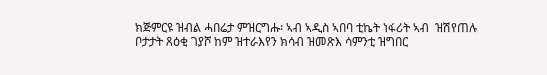ክጅምርዩ ዝብል ሓበሬታ ምዝርግሑ፡ ኣብ ኣዲስ ኣበባ ቲኬት ነፋሪት ኣብ  ዝሽየጠሉ ቦታታት ጸዕቂ ገያሾ ከም ዝተራእየን ክሳብ ዝመጽእ ሳምንቲ ዝግበር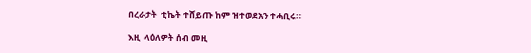በረራታት  ቲኬት ተሸይጡ ከም ዝተወደአን ተሓቢሩ።

እዚ  ላዕለዎት ሰብ መዚ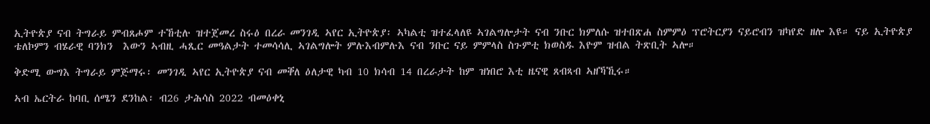ኢትዮጵያ ናብ ትግራይ ምብጸሖም ተኸቲሉ ዝተጀመረ ስሩዕ በረራ መንገዲ ኣየር ኢትዮጵያ፡ ኣካልቲ ዝተፈላለዩ ኣገልግሎታት ናብ ንቡር ክምለሱ ዝተበጽሐ ስምምዕ ፕሮትርያን ናይሮብን ዝካየድ ዘሎ እዩ። ናይ ኢትዮጵያ ቴለኮምን ብሄራዊ ባንክን  እውን ኣብዚ ሓጺር መዓልታት ተመሳሳሊ ኣገልግሎት ምሉእብምሉእ ናብ ንቡር ናይ ምምላስ ስጉምቲ ክወስዱ እዮም ዝብል ትጽቢት ኣሎ።

ቅድሚ ውግእ ትግራይ ምጅማሩ፡ መንገዲ ኣየር ኢትዮጵያ ናብ መቐለ ዕለታዊ ካብ 10 ክሳብ 14 በረራታት ከም ዝነበሮ እቲ ዜናዊ ጸብጻብ ኣዘኻኺሩ።

ኣብ ኤርትራ ከባቢ ሰሜን ደንከል፡ ብ26 ታሕሳስ 2022 ብመዕቀኒ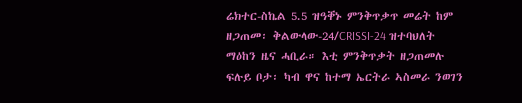ሬክተር-ስኬል 5.5 ዝዓቐኑ ምንቅጥቃጥ መሬት ከም ዘጋጠመ፡ ቅልውላው-24/CRISSI-24 ዝተባህለት ማዕከን ዜና ሓቢራ። እቲ ምንቅጥቃት ዘጋጠመሉ ፍሉይ ቦታ፡ ካብ ዋና ከተማ ኤርትራ ኣስመራ ንወገን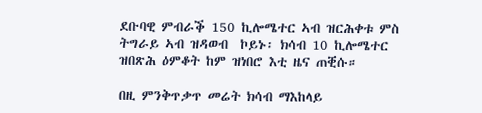ደቡባዊ ምብራቕ 150 ኪሎሜተር ኣብ ዝርሕቀቱ ምስ ትግራይ ኣብ ዝዳወብ  ኮይኑ፡ ክሳብ 10 ኪሎሜተር ዝበጽሕ ዕምቆት ከም ዝነበሮ እቲ ዜና ጠቒሱ።

በዚ ምንቅጥቃጥ መሬት ክሳብ ማእከላይ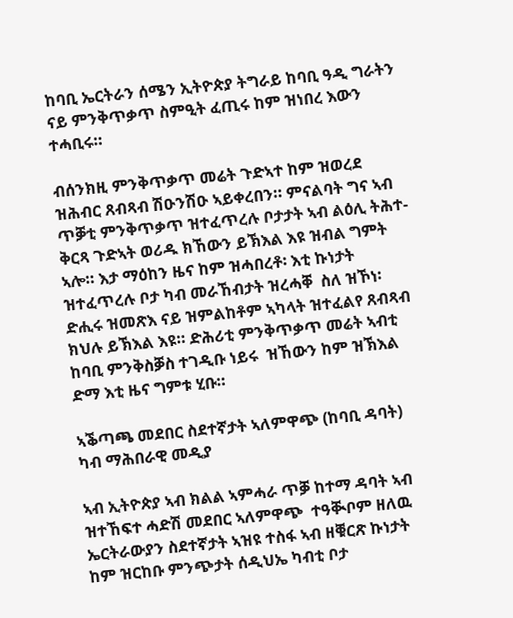ከባቢ ኤርትራን ሰሜን ኢትዮጵያ ትግራይ ከባቢ ዓዲ ግራትን ናይ ምንቅጥቃጥ ስምዒት ፈጢሩ ከም ዝነበረ እውን ተሓቢሩ።

ብሰንክዚ ምንቅጥቃጥ መሬት ጉድኣተ ከም ዝወረደ ዝሕብር ጸብጻብ ሽዑንሽዑ ኣይቀረበን። ምናልባት ግና ኣብ ጥቓቲ ምንቅጥቃጥ ዝተፈጥረሉ ቦታታት ኣብ ልዕሊ ትሕተ-ቅርጻ ጉድኣት ወሪዱ ክኸውን ይኽእል እዩ ዝብል ግምት ኣሎ። እታ ማዕከን ዜና ከም ዝሓበረቶ፡ እቲ ኩነታት ዝተፈጥረሉ ቦታ ካብ መራኸብታት ዝረሓቐ  ስለ ዝኾነ፡ ድሒሩ ዝመጽእ ናይ ዝምልከቶም ኣካላት ዝተፈልየ ጸብጻብ ክህሉ ይኽእል እዩ። ድሕሪቲ ምንቅጥቃጥ መሬት ኣብቲ ከባቢ ምንቅስቓስ ተገዲቡ ነይሩ  ዝኸውን ከም ዝኽእል ድማ እቲ ዜና ግምቱ ሂቡ።

ኣቕጣጫ መደበር ስደተኛታት ኣለምዋጭ (ከባቢ ዳባት) ካብ ማሕበራዊ መዲያ

ኣብ ኢትዮጵያ ኣብ ክልል ኣምሓራ ጥቓ ከተማ ዳባት ኣብ ዝተኸፍተ ሓድሽ መደበር ኣለምዋጭ  ተዓቚቦም ዘለዉ ኤርትራውያን ስደተኛታት ኣዝዩ ተስፋ ኣብ ዘቑርጽ ኩነታት ከም ዝርከቡ ምንጭታት ሰዲህኤ ካብቲ ቦታ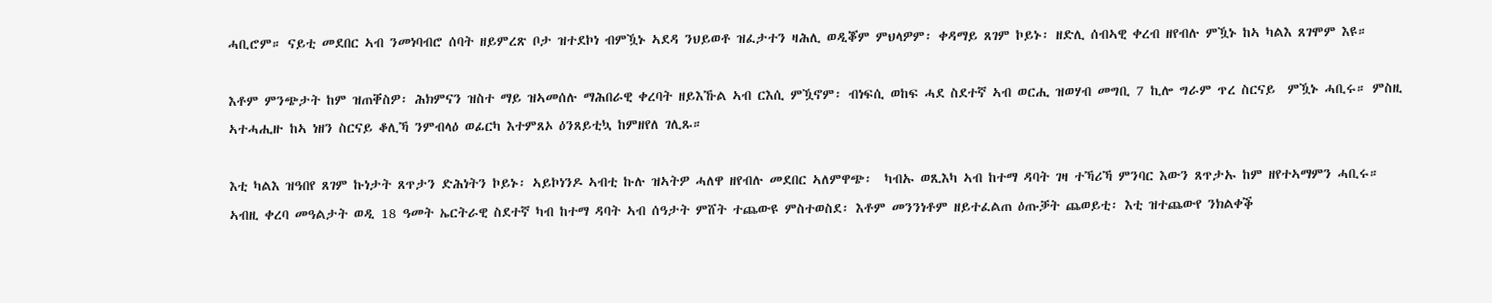ሓቢሮም። ናይቲ መደበር ኣብ ንመነባብሮ ሰባት ዘይምረጽ ቦታ ዝተደኮነ ብምዃኑ ኣደዳ ንህይወቶ ዝፈታተን ዛሕሊ ወዲቖም ምህላዎም፡ ቀዳማይ ጸገም ኮይኑ፡ ዘድሊ ሰብኣዊ ቀረብ ዘየብሉ ምዃኑ ከኣ ካልእ ጸገሞም እዩ።

እቶም ምንጭታት ከም ዝጠቐስዎ፡ ሕክምናን ዝስተ ማይ ዝኣመሰሉ ማሕበራዊ ቀረባት ዘይእኹል ኣብ ርእሲ ምዃኖም፡ ብነፍሲ ወከፍ ሓደ ስደተኛ ኣብ ወርሒ ዝወሃብ መግቢ 7 ኪሎ ግራም ጥረ ስርናይ  ምዃኑ ሓቢሩ። ምስዚ ኣተሓሒዙ ከኣ ነዘን ስርናይ ቆሊኻ ንምብላዕ ወፊርካ እተምጸኦ ዕንጸይቲኳ ከምዘየለ ገሊጹ።

እቲ ካልእ ዝዓበየ ጸገም ኩነታት ጸጥታን ድሕነትን ኮይኑ፡ ኣይኮነንዶ ኣብቲ ኩሉ ዝኣትዎ ሓለዋ ዘየብሉ መደበር ኣለምዋጭ፡  ካብኡ ወጺእካ ኣብ ከተማ ዳባት ገዛ ተኻሪኻ ምንባር እውን ጸጥታኡ ከም ዘየተኣማምን ሓቢሩ። ኣብዚ ቀረባ መዓልታት ወዲ 18 ዓመት ኤርትራዊ ስደተኛ ካብ ከተማ ዳባት ኣብ ሰዓታት ምሸት ተጨውዩ ምስተወስደ፡ እቶም መንንነቶም ዘይተፈልጠ ዕጡቓት ጨወይቲ፡ እቲ ዝተጨውየ ንክልቀቕ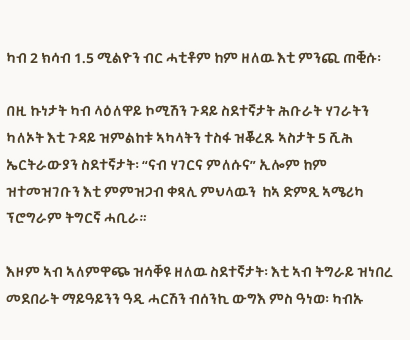ካብ 2 ክሳብ 1.5 ሚልዮን ብር ሓቲቶም ከም ዘለዉ እቲ ምንጪ ጠቒሱ፡

በዚ ኩነታት ካብ ላዕለዋይ ኮሚሽን ጉዳይ ስደተኛታት ሕቡራት ሃገራትን ካለኦት እቲ ጉዳይ ዝምልከቱ ኣካላትን ተስፋ ዝቖረጹ ኣስታት 5 ሺሕ ኤርትራውያን ስደተኛታት፡ “ናብ ሃገርና ምለሱና” ኢሎም ከም ዝተመዝገቡን እቲ ምምዝጋብ ቀጻሊ ምህላዉን  ከኣ ድምጺ ኣሜሪካ ፕሮግራም ትግርኛ ሓቢራ።

እዞም ኣብ ኣለምዋጭ ዝሳቐዩ ዘለዉ ስደተኛታት፡ እቲ ኣብ ትግራይ ዝነበረ መደበራት ማይዓይንን ዓዲ ሓርሽን ብሰንኪ ውግእ ምስ ዓነወ፡ ካብኡ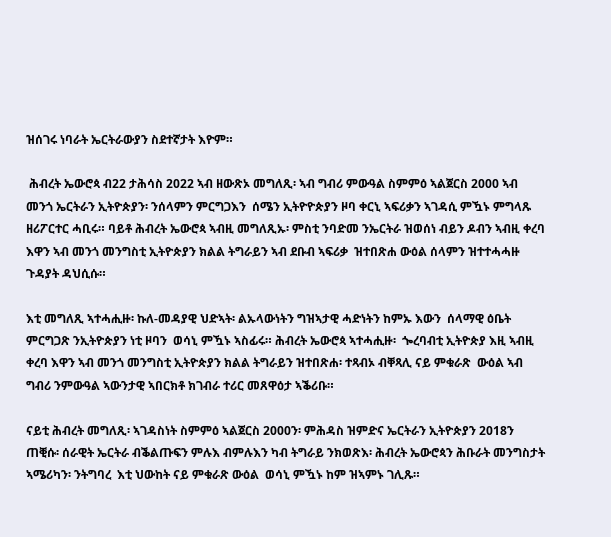ዝሰገሩ ነባራት ኤርትራውያን ስደተኛታት እዮም።

 ሕብረት ኤውሮጳ ብ22 ታሕሳስ 2022 ኣብ ዘውጽኦ መግለጺ፡ ኣብ ግብሪ ምውዓል ስምምዕ ኣልጀርስ 2000 ኣብ መንጎ ኤርትራን ኢትዮጵያን፡ ንሰላምን ምርግጋእን  ሰሜን ኢትዮዮጵያን ዞባ ቀርኒ ኣፍሪቃን ኣገዳሲ ምዃኑ ምግላጹ ዘሪፖርተር ሓቢሩ። ባይቶ ሕብረት ኤውሮጳ ኣብዚ መግለጺኡ፡ ምስቲ ንባድመ ንኤርትራ ዝወሰነ ብይን ዶብን ኣብዚ ቀረባ እዋን ኣብ መንጎ መንግስቲ ኢትዮጵያን ክልል ትግራይን ኣብ ደቡብ ኣፍሪቃ  ዝተበጽሐ ውዕል ሰላምን ዝተተሓሓዙ ጉዳያት ዳህሲሱ።

እቲ መግለጺ ኣተሓሒዙ፡ ኩለ-መዳያዊ ህድኣት፡ ልኡላውነትን ግዝኣታዊ ሓድነትን ከምኡ እውን  ሰላማዊ ዕቤት ምርግጋጽ ንኢትዮጵያን ነቲ ዞባን  ወሳኒ ምዃኑ ኣስፊሩ። ሕብረት ኤውሮጳ ኣተሓሒዙ፡  ጐረባብቲ ኢትዮጵያ እዚ ኣብዚ ቀረባ እዋን ኣብ መንጎ መንግስቲ ኢትዮጵያን ክልል ትግራይን ዝተበጽሐ፡ ተጻብኦ ብቐጻሊ ናይ ምቁራጽ  ውዕል ኣብ ግብሪ ንምውዓል ኣውንታዊ ኣበርክቶ ክገብራ ተሪር መጸዋዕታ ኣቕሪቡ።

ናይቲ ሕብረት መግለጺ፡ ኣገዳስነት ስምምዕ ኣልጀርስ 2000ን፡ ምሕዳስ ዝምድና ኤርትራን ኢትዮጵያን 2018ን ጠቒሱ፡ ሰራዊት ኤርትራ ብቕልጡፍን ምሉእ ብምሉእን ካብ ትግራይ ንክወጽእ፡ ሕብረት ኤውሮጳን ሕቡራት መንግስታት ኣሜሪካን፡ ንትግባረ  እቲ ህውከት ናይ ምቁራጽ ውዕል  ወሳኒ ምዃኑ ከም ዝኣምኑ ገሊጹ።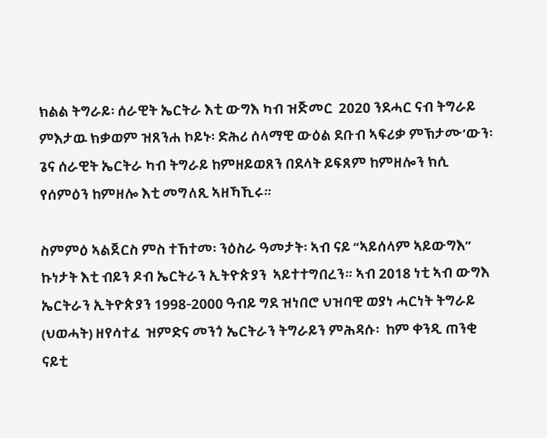ክልል ትግራይ፡ ሰራዊት ኤርትራ እቲ ውግእ ካብ ዝጅመር  2020 ንደሓር ናብ ትግራይ ምእታዉ ክቃወም ዝጸንሐ ኮይኑ፡ ድሕሪ ሰላማዊ ውዕል ደቡብ ኣፍሪቃ ምኽታሙ’ውን፡ ጌና ሰራዊት ኤርትራ ካብ ትግራይ ከምዘይወጸን በደላት ይፍጸም ከምዘሎን ክሲ የሰምዕን ከምዘሎ እቲ መግለጺ ኣዘኻኺሩ።

ስምምዕ ኣልጀርስ ምስ ተኸተመ፡ ንዕስራ ዓመታት፡ ኣብ ናይ “ኣይሰላም ኣይውግእ” ኩነታት እቲ ብይን ዶብ ኤርትራን ኢትዮጵያን  ኣይተተግበረን። ኣብ 2018 ነቲ ኣብ ውግእ ኤርትራን ኢትዮጵያን 1998-2000 ዓብይ ግደ ዝነበሮ ህዝባዊ ወያነ ሓርነት ትግራይ (ህወሓት) ዘየሳተፈ  ዝምድና መንጎ ኤርትራን ትግራይን ምሕዳሱ፡  ከም ቀንዲ ጠንቂ ናይቲ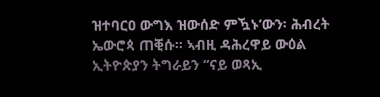ዝተባርዐ ውግእ ዝውሰድ ምዃኑ’ውን፡ ሕብረት ኤውሮጳ ጠቒሱ። ኣብዚ ዳሕረዋይ ውዕል ኢትዮጵያን ትግራይን “ናይ ወጻኢ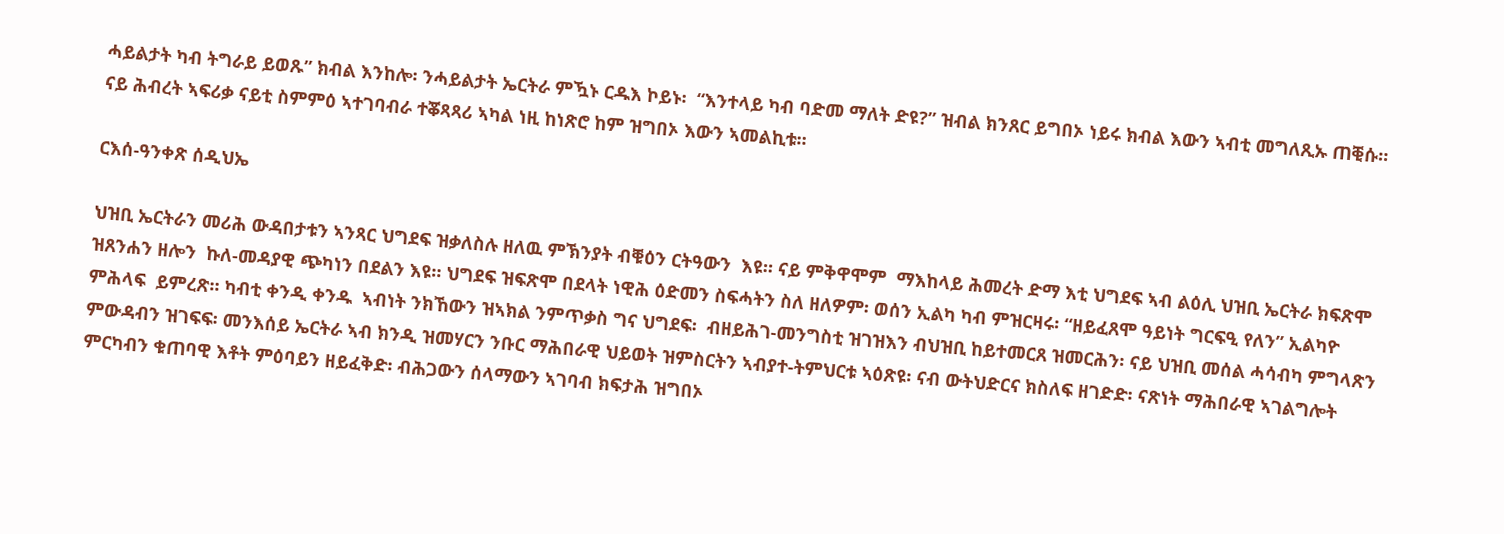ሓይልታት ካብ ትግራይ ይወጹ” ክብል እንከሎ፡ ንሓይልታት ኤርትራ ምዃኑ ርዱእ ኮይኑ፡  “እንተላይ ካብ ባድመ ማለት ድዩ?” ዝብል ክንጸር ይግበኦ ነይሩ ክብል እውን ኣብቲ መግለጺኡ ጠቒሱ። ናይ ሕብረት ኣፍሪቃ ናይቲ ስምምዕ ኣተገባብራ ተቖጻጻሪ ኣካል ነዚ ከነጽሮ ከም ዝግበኦ እውን ኣመልኪቱ።

ርእሰ-ዓንቀጽ ሰዲህኤ

ህዝቢ ኤርትራን መሪሕ ውዳበታቱን ኣንጻር ህግደፍ ዝቃለስሉ ዘለዉ ምኽንያት ብቑዕን ርትዓውን  እዩ። ናይ ምቅዋሞም  ማእከላይ ሕመረት ድማ እቲ ህግደፍ ኣብ ልዕሊ ህዝቢ ኤርትራ ክፍጽሞ ዝጸንሐን ዘሎን  ኩለ-መዳያዊ ጭካነን በደልን እዩ። ህግደፍ ዝፍጽሞ በደላት ነዊሕ ዕድመን ስፍሓትን ስለ ዘለዎም፡ ወሰን ኢልካ ካብ ምዝርዛሩ፡ “ዘይፈጸሞ ዓይነት ግርፍዒ የለን” ኢልካዮ ምሕላፍ  ይምረጽ። ካብቲ ቀንዲ ቀንዱ  ኣብነት ንክኸውን ዝኣክል ንምጥቃስ ግና ህግደፍ፡  ብዘይሕገ-መንግስቲ ዝገዝእን ብህዝቢ ከይተመርጸ ዝመርሕን፡ ናይ ህዝቢ መሰል ሓሳብካ ምግላጽን ምውዳብን ዝገፍፍ፡ መንእሰይ ኤርትራ ኣብ ክንዲ ዝመሃርን ንቡር ማሕበራዊ ህይወት ዝምስርትን ኣብያተ-ትምህርቱ ኣዕጽዩ፡ ናብ ውትህድርና ክስለፍ ዘገድድ፡ ናጽነት ማሕበራዊ ኣገልግሎት ምርካብን ቁጠባዊ እቶት ምዕባይን ዘይፈቅድ፡ ብሕጋውን ሰላማውን ኣገባብ ክፍታሕ ዝግበኦ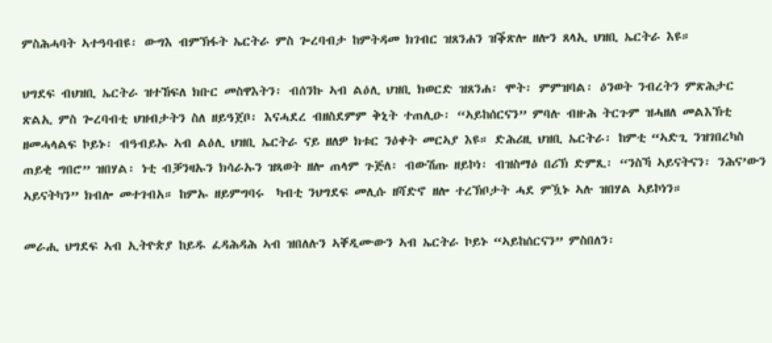ምስሕሓባት ኣተዓባብዩ፡ ውግእ ብምኽፋት ኤርትራ ምስ ጐረባብታ ከምትዳመ ክገብር ዝጸንሐን ዝቕጽሎ ዘሎን ጸላኢ ህዝቢ ኤርትራ እዩ።

ህግደፍ ብህዝቢ ኤርትራ ዝተኸፍለ ክቡር መስዋእትን፡ ብሰንኩ ኣብ ልዕሊ ህዝቢ ክወርድ ዝጸንሐ፡ ሞት፡ ምምዝባል፡ ዕንወት ንብረትን ምጽሕታር ጽልኢ ምስ ጐረባብቲ ህዝብታትን ስለ ዘይዓጀቦ፡ እናሓደረ ብዘስደምም ቅኒት ተጠሊዑ፡ “ኣይከሰርናን” ምባሉ ብዙሕ ትርጉም ዝሓዘለ መልእኽቲ ዘመሓላልፍ ኮይኑ፡ ብዓብይኡ ኣብ ልዕሊ ህዝቢ ኤርትራ ናይ ዘለዎ ክቱር ንዕቀት መርኣያ እዩ። ድሕሪዚ ህዝቢ ኤርትራ፡ ከምቲ “ኣድጊ ንዝገበረካስ ጠይቂ ግበሮ” ዝበሃል፡ ነቲ ብቓንዛኡን ክሳራኡን ዝጻወት ዘሎ ጠላም ጉጅለ፡ ብውሽጡ ዘይኮነ፡ ብዝስማዕ በሪኽ ድምጺ፡ “ንስኻ ኣይናትናን፡ ንሕና’ውን ኣይናትካን” ክብሎ መተገብአ። ከምኡ ዘይምግባሩ  ካብቲ ንህግደፍ መሊሱ ዘሻድኖ ዘሎ ተረኽቦታት ሓደ ምዃኑ ኣሉ ዝበሃል ኣይኮነን።

መራሒ ህግደፍ ኣብ ኢትዮጵያ ከይዱ ፈዳሕዳሕ ኣብ ዝበለሉን ኣቐዲሙውን ኣብ ኤርትራ ኮይኑ “ኣይከሰርናን” ምስበለን፡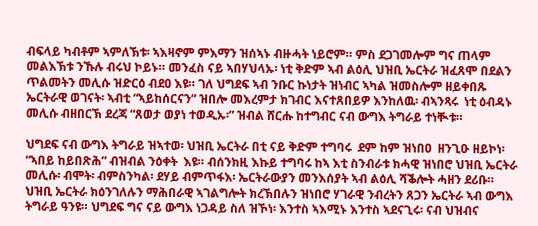ብፍላይ ካብቶም ኣምለኽቱ፡ ኣእዛኖም ምእማን ዝሰኣኑ ብዙሓት ነይሮም። ምስ ደጋገመሎም ግና ጠላም መልእኽቱ ንኹሉ ብሩህ ኮይኑ። መንፈስ ናይ ኣበሃህላኡ፡ ነቲ ቅድም ኣብ ልዕሊ ህዝቢ ኤርትራ ዝፈጸሞ በደልን ጥልመትን መሊሱ ዝድርዕ ብደዐ እዩ። ገለ ህግደፍ ኣብ ንቡር ኩነታት ዝነብር ኣካል ዝመስሎም ዘይቀበጹ ኤርትራዊ ወገናት፡ ኣብቲ “ኣይከሰርናን” ዝበሎ መእረምታ ክገብር እናተጸበይዎ እንከለዉ፡ ብኣንጻሩ  ነቲ ዕብዳኑ መሊሱ ብዘበርኽ ደረጃ “ጸወታ ወያነ ተወዲኡ፡” ዝብል ሸርሑ ከተግብር ናብ ውግእ ትግራይ ተነቚቱ።

ህግደፍ ናብ ውግእ ትግራይ ዝኣተወ፡ ህዝቢ ኤርትራ በቲ ናይ ቅድም ተግባሩ  ደም ከም ዝነበዐ  ዘንጊዑ ዘይኮነ፡ “ኣበይ ከይበጽሕ” ብዝብል ንዕቀት  እዩ። ብሰንክዚ እኩይ ተግባሩ ከኣ እቲ ስንብራቱ ክሓዊ ዝነበሮ ህዝቢ ኤርትራ መሊሱ፡ ብሞት፡ ብምስንካል፡ ደሃይ ብምጥፋእ፡ ኤርትራውያን መንእሰያት ኣብ ልዕሊ ሻቕሎት ሓዘን ደሪቡ። ህዝቢ ኤርትራ ክዕንገለሉን ማሕበራዊ ኣገልግሎት ክረኽበሉን ዝነበሮ ሃገራዊ ንብረትን ጸጋን ኤርትራ ኣብ ውግእ ትግራይ ዓንዩ። ህግደፍ ግና ናይ ውግእ ነጋዳይ ስለ ዝኾነ፡ እንተስ ኣእሚኑ እንተስ ኣደናጊሩ፡ ናብ ህዝብና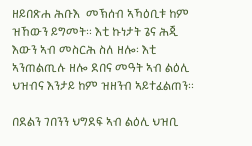ዘይበጽሐ ሕቡእ  መኽሰብ ኣኻዕቢቱ ከም ዝኸውን ይግመት። እቲ ኩነታት ጌና ሕጂ እውን ኣብ መስርሕ ስለ ዘሎ፡ እቲ ኣንጠልጢሉ ዘሎ ደበና መዓት ኣብ ልዕሊ ህዝብና እንታይ ከም ዝዘንብ ኣይተፈልጠን።

በደልን ገበንን ህግደፍ ኣብ ልዕሊ ህዝቢ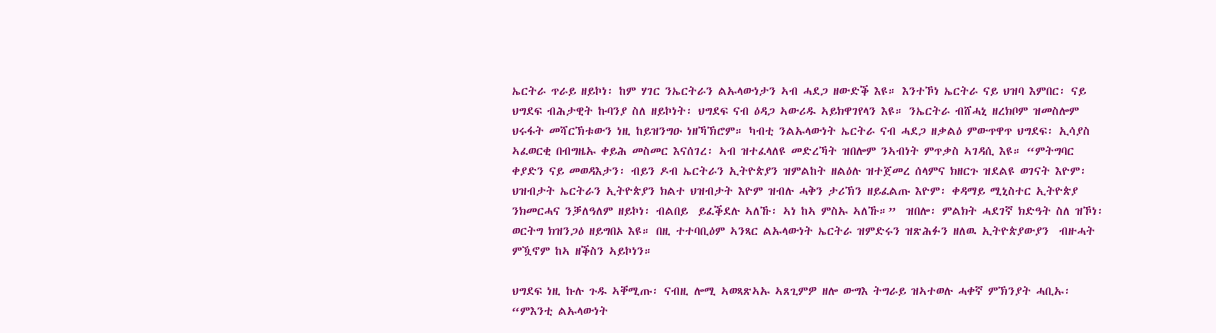ኤርትራ ጥራይ ዘይኮነ፡ ከም ሃገር ንኤርትራን ልኡላውነታን ኣብ ሓደጋ ዘውድቕ እዩ። እንተኾነ ኤርትራ ናይ ህዝባ እምበር፡ ናይ ህግደፍ ብሕታዊት ኩባንያ ስለ ዘይኮነት፡ ህግደፍ ናብ ዕዳጋ ኣውሪዱ ኣይክዋገየላን እዩ። ንኤርትራ ብሸሓኒ ዘረክቦም ዝመስሎም ህሩፋት መሻርኽቱውን ነዚ ከይዝንግዑ ነዘኻኽሮም። ካብቲ ንልኡላውነት ኤርትራ ናብ ሓደጋ ዘቃልዕ ምውጥዋጥ ህግደፍ፡ ኢሳያስ ኣፈወርቂ በብግዜኡ ቀይሕ መስመር እናሰገረ፡ ኣብ ዝተፈላለዩ መድረኻት ዝበሎም ንኣብነት ምጥቃስ ኣገዳሲ እዩ። “ምትግባር ቀያድን ናይ መወዳእታን፡ ብይን ዶብ ኤርትራን ኢትዮጵያን ዝምልከት ዘልዕሉ ዝተጀመረ ሰላምና ክዘርጉ ዝደልዩ ወገናት እዮም፡ ህዝብታት ኤርትራን ኢትዮጵያን ክልተ ህዝብታት እዮም ዝብሉ ሓቅን ታሪኽን ዘይፈልጡ እዮም፡ ቀዳማይ ሚኒስተር ኢትዮጵያ ንክመርሓና ንቓለዓለም ዘይኮነ፡ ብልበይ  ይፈቕደሉ ኣለኹ፡ ኣነ ከኣ ምስኡ ኣለኹ።”  ዝበሎ፡ ምልክት ሓደገኛ ክድዓት ስለ ዝኾነ፡ ወርትግ ክዝንጋዕ ዘይግበኦ እዩ። በዚ ተተባቢዕም ኣንጻር ልኡላውነት ኤርትራ ዝምድሩን ዝጽሕፉን ዘለዉ ኢትዮጵያውያን  ብዙሓት ምዃኖም ከኣ ዘቕስን ኣይኮነን።

ህግደፍ ነዚ ኩሉ ጉዱ ኣቐሚጡ፡ ናብዚ ሎሚ ኣወጻጽኣኡ ኣጸጊምዎ ዘሎ ውግእ ትግራይ ዝኣተወሉ ሓቀኛ ምኽንያት ሓቢኡ፡ “ምእንቲ ልኡላውነት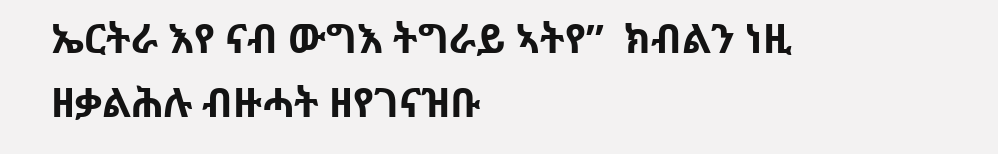ኤርትራ እየ ናብ ውግእ ትግራይ ኣትየ”  ክብልን ነዚ ዘቃልሕሉ ብዙሓት ዘየገናዝቡ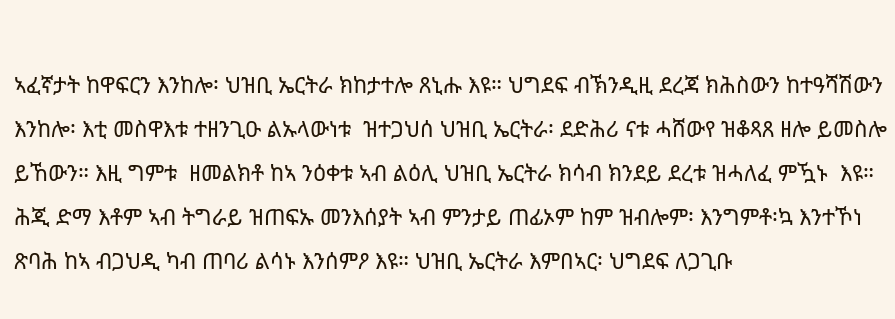ኣፈኛታት ከዋፍርን እንከሎ፡ ህዝቢ ኤርትራ ክከታተሎ ጸኒሑ እዩ። ህግደፍ ብኽንዲዚ ደረጃ ክሕስውን ከተዓሻሽውን እንከሎ፡ እቲ መስዋእቱ ተዘንጊዑ ልኡላውነቱ  ዝተጋህሰ ህዝቢ ኤርትራ፡ ደድሕሪ ናቱ ሓሸውየ ዝቆጻጸ ዘሎ ይመስሎ ይኸውን። እዚ ግምቱ  ዘመልክቶ ከኣ ንዕቀቱ ኣብ ልዕሊ ህዝቢ ኤርትራ ክሳብ ክንደይ ደረቱ ዝሓለፈ ምዃኑ  እዩ። ሕጂ ድማ እቶም ኣብ ትግራይ ዝጠፍኡ መንእሰያት ኣብ ምንታይ ጠፊኦም ከም ዝብሎም፡ እንግምቶ፡ኳ እንተኾነ ጽባሕ ከኣ ብጋህዲ ካብ ጠባሪ ልሳኑ እንሰምዖ እዩ። ህዝቢ ኤርትራ እምበኣር፡ ህግደፍ ለጋጊቡ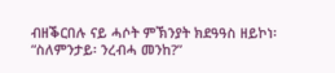ብዘቕርበሉ ናይ ሓሶት ምኽንያት ክደዓዓስ ዘይኮነ፡ “ስለምንታይ፡ ንረብሓ መንከ?”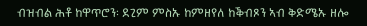ብዝብል ሕቶ ከዋጥሮን፡ ደጊም ምስኡ ከምዘየለ ከቕብጾን ኣብ ቅድሜኡ ዘሎ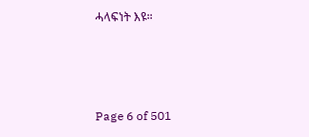ሓላፍነት እዩ።



Page 6 of 501